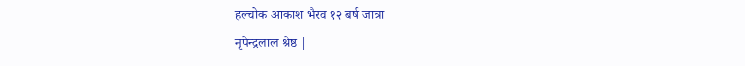हल्चोक आकाश भैरव १२ बर्ष जात्रा
नृपेन्द्रलाल श्रेष्ठ |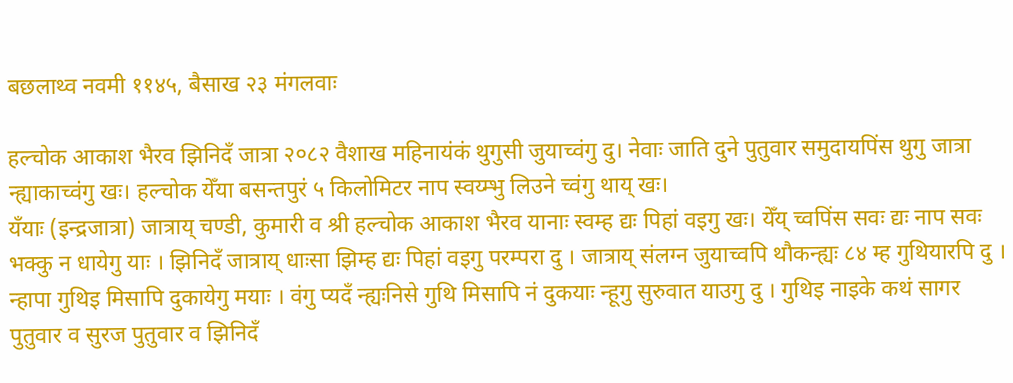बछलाथ्व नवमी ११४५, बैसाख २३ मंगलवाः

हल्चोक आकाश भैरव झिनिदँ जात्रा २०८२ वैशाख महिनायंकं थुगुसी जुयाच्वंगु दु। नेवाः जाति दुने पुतुवार समुदायपिंस थुगु जात्रा न्ह्याकाच्वंगु खः। हल्चोक येँया बसन्तपुरं ५ किलोमिटर नाप स्वय्म्भु लिउने च्वंगु थाय् खः।
यँयाः (इन्द्रजात्रा) जात्राय् चण्डी, कुमारी व श्री हल्चोक आकाश भैरव यानाः स्वम्ह द्यः पिहां वइगु खः। येँय् च्वपिंस सवः द्यः नाप सवः भक्कु न धायेगु याः । झिनिदँ जात्राय् धाःसा झिम्ह द्यः पिहां वइगु परम्परा दु । जात्राय् संलग्न जुयाच्वपि थौकन्ह्यः ८४ म्ह गुथियारपि दु । न्हापा गुथिइ मिसापि दुकायेगु मयाः । वंगु प्यदँ न्ह्यःनिसे गुथि मिसापि नं दुकयाः न्हूगु सुरुवात याउगु दु । गुथिइ नाइके कथं सागर पुतुवार व सुरज पुतुवार व झिनिदँ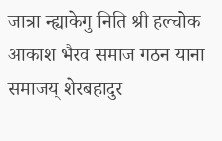जात्रा न्ह्याकेगु निति श्री हल्चोक आकाश भैरव समाज गठन याना समाजय् शेरबहादुर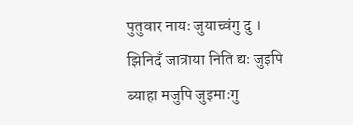पुतुवार नायः जुयाच्वंगु दु ।
झिनिदँ जात्राया निति द्यः जुइपि ब्याहा मजुपि जुइमाःगु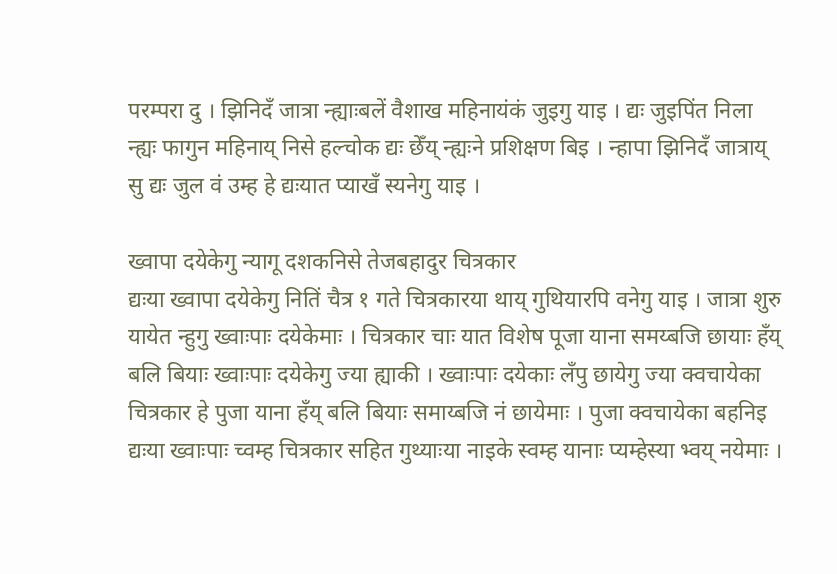परम्परा दु । झिनिदँ जात्रा न्ह्याःबलें वैशाख महिनायंकं जुइगु याइ । द्यः जुइपिंत निला न्ह्यः फागुन महिनाय् निसे हल्चोक द्यः छेँय् न्ह्यःने प्रशिक्षण बिइ । न्हापा झिनिदँ जात्राय् सु द्यः जुल वं उम्ह हे द्यःयात प्याखँ स्यनेगु याइ ।

ख्वापा दयेकेगु न्यागू दशकनिसे तेजबहादुर चित्रकार
द्यःया ख्वापा दयेकेगु नितिं चैत्र १ गते चित्रकारया थाय् गुथियारपि वनेगु याइ । जात्रा शुरु यायेत न्हुगु ख्वाःपाः दयेकेमाः । चित्रकार चाः यात विशेष पूजा याना समय्बजि छायाः हँय् बलि बियाः ख्वाःपाः दयेकेगु ज्या ह्याकी । ख्वाःपाः दयेकाः लँपु छायेगु ज्या क्वचायेका चित्रकार हे पुजा याना हँय् बलि बियाः समाय्बजि नं छायेमाः । पुजा क्वचायेका बहनिइ द्यःया ख्वाःपाः च्वम्ह चित्रकार सहित गुथ्याःया नाइके स्वम्ह यानाः प्यम्हेस्या भ्वय् नयेमाः ।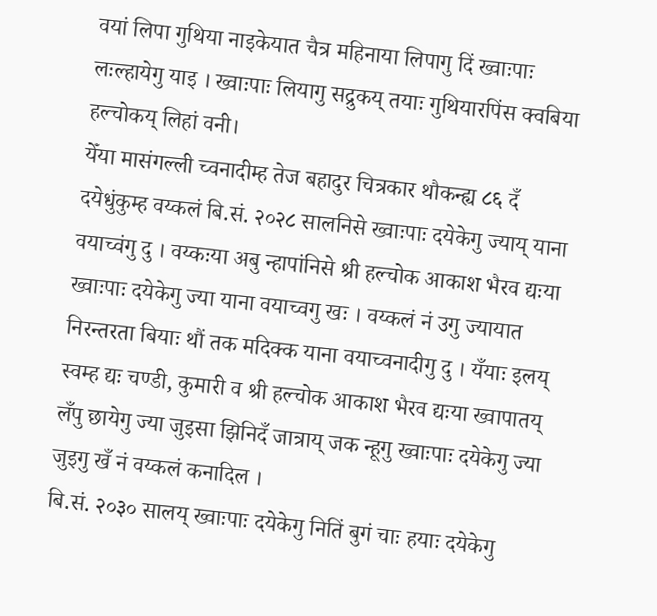वयां लिपा गुथिया नाइकेयात चैत्र महिनाया लिपागु दिं ख्वाःपाः लःल्हायेगु याइ । ख्वाःपाः लियागु सद्रुकय् तयाः गुथियारपिंस क्वबिया हल्चोकय् लिहां वनी।
येँया मासंगल्ली च्वनादीम्ह तेज बहादुर चित्रकार थौकन्ह्य ८६ दँ दयेधुंकुम्ह वय्कलं बि.सं. २०२८ सालनिसे ख्वाःपाः दयेकेगु ज्याय् याना वयाच्वंगु दु । वय्कःया अबु न्हापांनिसे श्री हल्चोक आकाश भैरव द्यःया ख्वाःपाः दयेकेगु ज्या याना वयाच्वगु खः । वय्कलं नं उगु ज्यायात निरन्तरता बियाः थौं तक मदिक्क याना वयाच्वनादीगु दु । यँयाः इलय् स्वम्ह द्यः चण्डी, कुमारी व श्री हल्चोक आकाश भैरव द्यःया ख्वापातय् लँपु छायेगु ज्या जुइसा झिनिदँ जात्राय् जक न्हूगु ख्वाःपाः दयेकेगु ज्या जुइगु खँ नं वय्कलं कनादिल ।
बि.सं. २०३० सालय् ख्वाःपाः दयेकेगु नितिं बुगं चाः हयाः दयेकेगु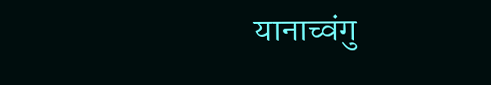यानाच्वंगु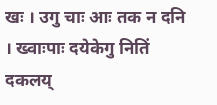खः । उगु चाः आः तक न दनि । ख्वाःपाः दयेकेगु नितिं दकलय्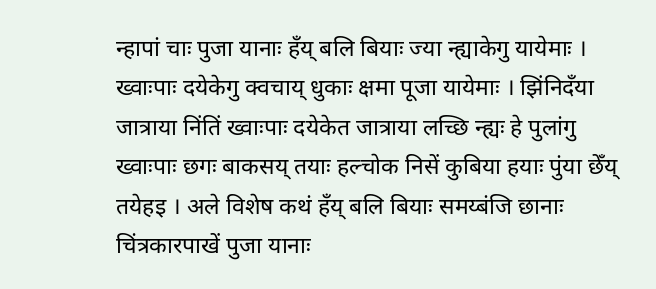न्हापां चाः पुजा यानाः हँय् बलि बियाः ज्या न्ह्याकेगु यायेमाः । ख्वाःपाः दयेकेगु क्वचाय् धुकाः क्षमा पूजा यायेमाः । झिंनिदँया जात्राया निंतिं ख्वाःपाः दयेकेत जात्राया लच्छि न्ह्यः हे पुलांगु ख्वाःपाः छगः बाकसय् तयाः हल्चोक निसें कुबिया हयाः पुंया छेँय् तयेहइ । अले विशेष कथं हँय् बलि बियाः समय्बंजि छानाः चिंत्रकारपाखें पुजा यानाः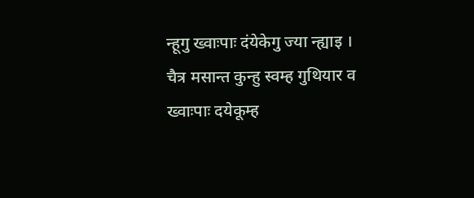न्हूगु ख्वाःपाः दंयेकेगु ज्या न्ह्याइ । चैत्र मसान्त कुन्हु स्वम्ह गुथियार व ख्वाःपाः दयेकूम्ह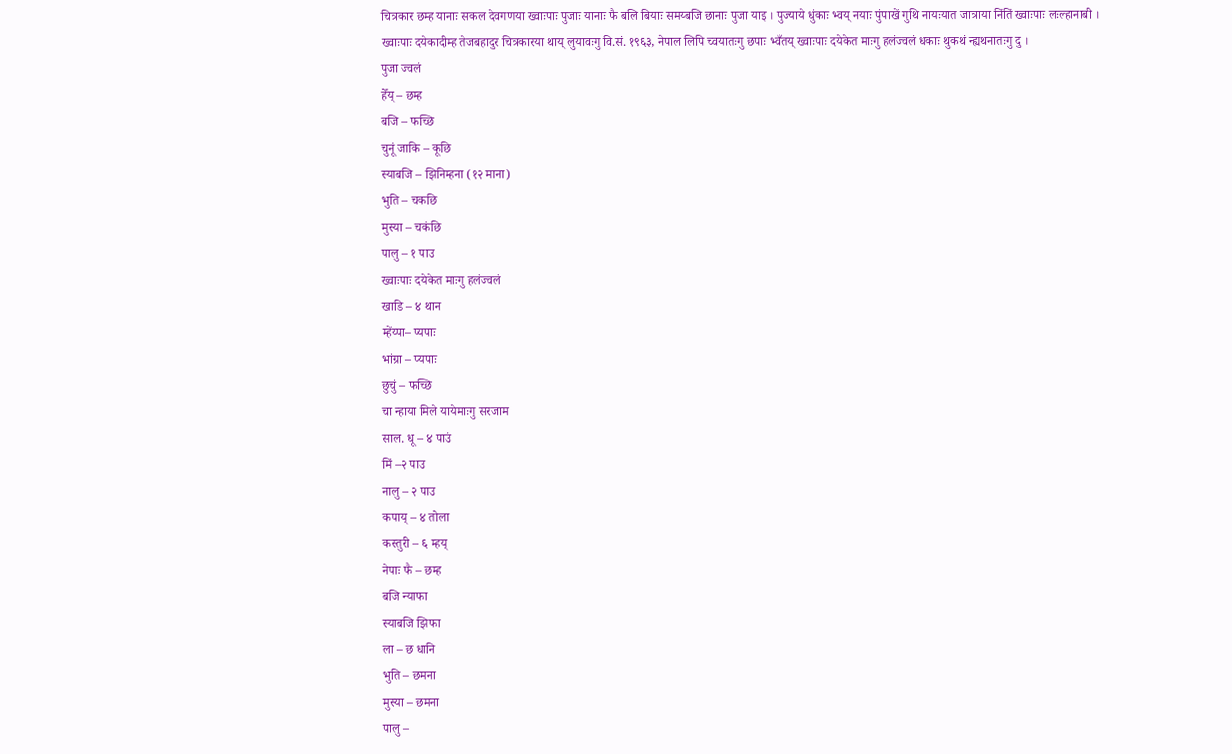चित्रकार छम्ह यानाः सकल देवगणया ख्वाःपाः पुजाः यानाः फै बलि बियाः समय्बजि छानाः पुजा याइ । पुज्याये धुंकाः भ्वय् नयाः पुंपाखें गुथि नायःयात जात्राया निंतिं ख्वाःपाः लःल्हानाबी । ख्वाःपाः दयेकादीम्ह तेजबहादुर चित्रकारया थाय् लुयावःगु वि.सं. १९६३, नेपाल लिपि च्वयातःगु छपाः भ्वँतय् ख्वाःपाः दयेकेत माःगु हलंज्वलं धकाः थुकथं न्ह्यथनातःगु दु ।
पुजा ज्वलं
हेँय् – छम्ह
बजि – फच्छि
चुनूं जाकि – कूछि
स्याबजि – झिनिम्हना (१२ माना)
भुति – चकछि
मुस्या – चकंछि
पालु – १ पाउ
ख्वाःपाः दयेकेत माःगु हलंज्वलं
खाडि – ४ थान
म्हेंय्पा– प्यपाः
भांग्रा – प्यपाः
छुचुं – फच्छि
चा न्हाया मिले यायेमाःगु सरजाम
साल. धू – ४ पाउं
मिं –२ पाउ
नालु – २ पाउ
कपाय् – ४ तोला
कस्तुरी – ६ म्हय्
नेपाः फै – छम्ह
बजि न्याफा
स्याबजि झिफा
ला – छ धानि
भुति – छमना
मुस्या – छमना
पालु –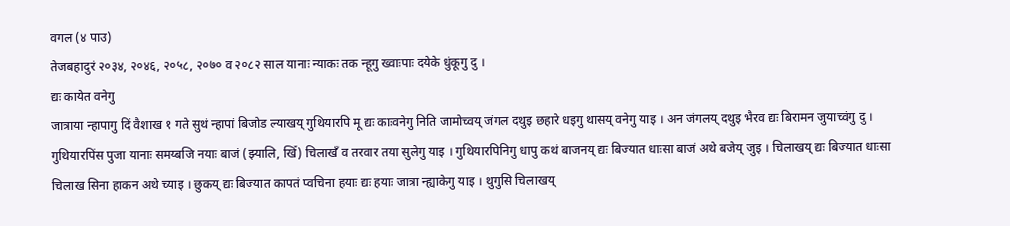वगल (४ पाउ)
तेजबहादुरं २०३४, २०४६, २०५८, २०७० व २०८२ साल यानाः न्याकः तक न्हूगु ख्वाःपाः दयेके धुंकूगु दु ।
द्यः कायेत वनेगु
जात्राया न्हापागु दिं वैशाख १ गते सुथं न्हापां बिजोड ल्याखय् गुथियारपि मू द्यः काःवनेगु निति जामोच्वय् जंगल दथुइ छहारे धइगु थासय् वनेगु याइ । अन जंगलय् दथुइ भैरव द्यः बिरामन जुयाच्वंगु दु । गुथियारपिंस पुजा यानाः समय्बजि नयाः बाजं (झ्यालि, खिँ) चिलाखँ व तरवार तया सुलेगु याइ । गुथियारपिनिगु धापु कथं बाजनय् द्यः बिज्यात धाःसा बाजं अथे बजेय् जुइ । चिलाखय् द्यः बिज्यात धाःसा चिलाख सिना हाकन अथे च्याइ । छुकय् द्यः बिज्यात कापतं प्वचिना हयाः द्यः हयाः जात्रा न्ह्याकेगु याइ । थुगुसि चिलाखय्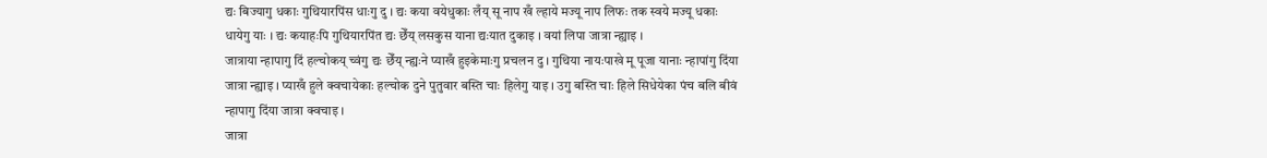द्यः बिज्यागु धकाः गुथियारपिंस धाःगु दु । द्यः कया वयेधुकाः लँय् सू नाप खँ ल्हाये मज्यू नाप लिफः तक स्वये मज्यू धकाः धायेगु याः । द्यः कयाहःपि गुथियारपिंत द्यः छेँय् लसकुस याना द्यःयात दुकाइ । वयां लिपा जात्रा न्ह्याइ ।
जात्राया न्हापागु दिं हल्चोकय् च्वंगु द्यः छेँय् न्ह्यःने प्याखँ हुइकेमाःगु प्रचलन दु । गुथिया नायःपाखे मू पूजा यानाः न्हापांगु दिंया जात्रा न्ह्याइ । प्याखँ हुले क्वचायेकाः हल्चोक दुने पुतुवार बस्ति चाः हिलेगु याइ । उगु बस्ति चाः हिले सिधेयेका पंच बलि बीवं न्हापागु दिंया जात्रा क्वचाइ ।
जात्रा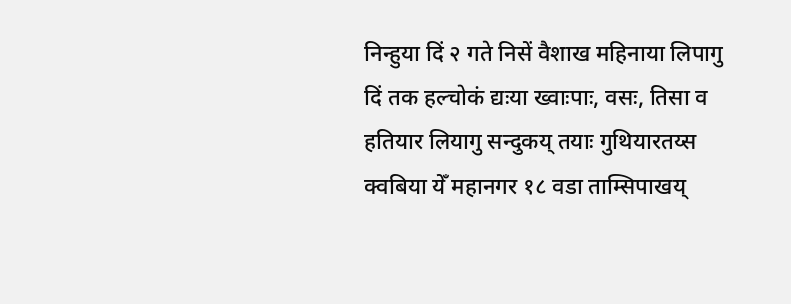निन्हुया दिं २ गते निसें वैशाख महिनाया लिपागु दिं तक हल्चोकं द्यःया ख्वाःपाः, वसः, तिसा व हतियार लियागु सन्दुकय् तयाः गुथियारतय्स क्वबिया येँ महानगर १८ वडा ताम्सिपाखय्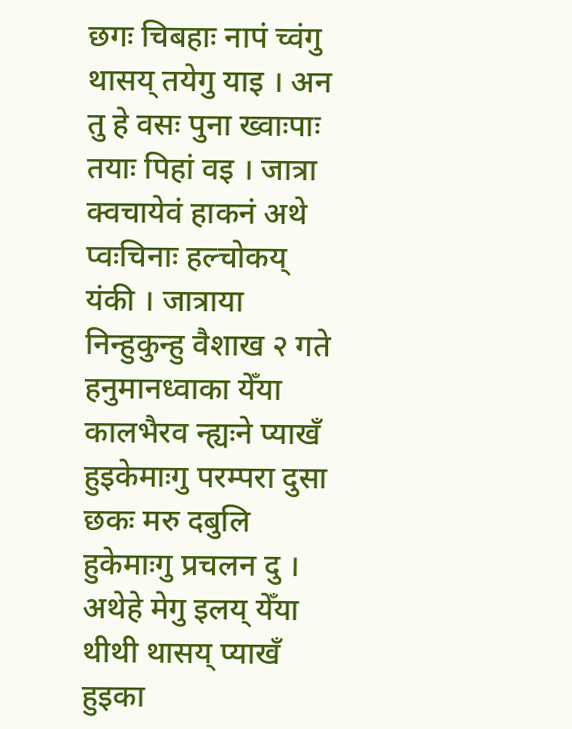छगः चिबहाः नापं च्वंगु थासय् तयेगु याइ । अन तु हे वसः पुना ख्वाःपाः तयाः पिहां वइ । जात्रा क्वचायेवं हाकनं अथे प्वःचिनाः हल्चोकय् यंकी । जात्राया निन्हुकुन्हु वैशाख २ गते हनुमानध्वाका येँया कालभैरव न्ह्यःने प्याखँ हुइकेमाःगु परम्परा दुसा छकः मरु दबुलि हुकेमाःगु प्रचलन दु । अथेहे मेगु इलय् येँया थीथी थासय् प्याखँ हुइका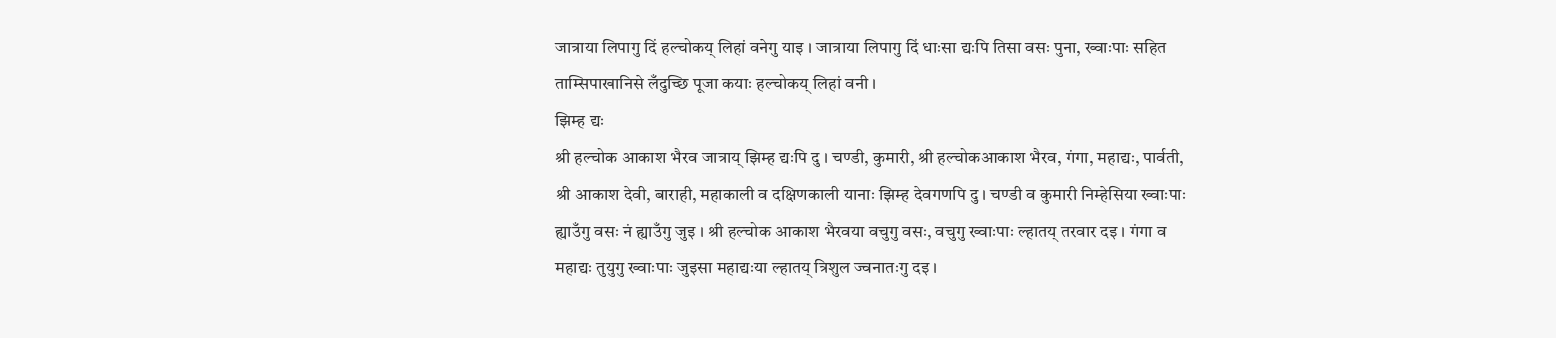जात्राया लिपागु दिं हल्चोकय् लिहां वनेगु याइ । जात्राया लिपागु दिं धाःसा द्यःपि तिसा वसः पुना, ख्वाःपाः सहित ताम्सिपाखानिसे लँदुच्छि पूजा कयाः हल्चोकय् लिहां वनी ।
झिम्ह द्यः
श्री हल्चोक आकाश भैरव जात्राय् झिम्ह द्यःपि दु । चण्डी, कुमारी, श्री हल्चोकआकाश भैरव, गंगा, महाद्यः, पार्वती, श्री आकाश देवी, बाराही, महाकाली व दक्षिणकाली यानाः झिम्ह देवगणपि दु । चण्डी व कुमारी निम्हेसिया ख्वाःपाः ह्याउँगु वसः नं ह्याउँगु जुइ । श्री हल्चोक आकाश भैरवया वचुगु वसः, वचुगु ख्वाःपाः ल्हातय् तरवार दइ । गंगा व महाद्यः तुयुगु ख्वाःपाः जुइसा महाद्यःया ल्हातय् त्रिशुल ज्वनातःगु दइ ।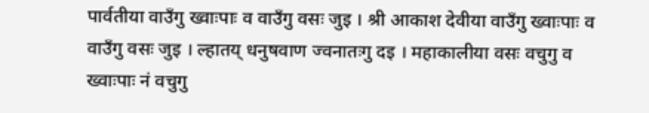पार्वतीया वाउँगु ख्वाःपाः व वाउँगु वसः जुइ । श्री आकाश देवीया वाउँगु ख्वाःपाः व वाउँगु वसः जुइ । ल्हातय् धनुषवाण ज्वनातःगु दइ । महाकालीया वसः वचुगु व ख्वाःपाः नं वचुगु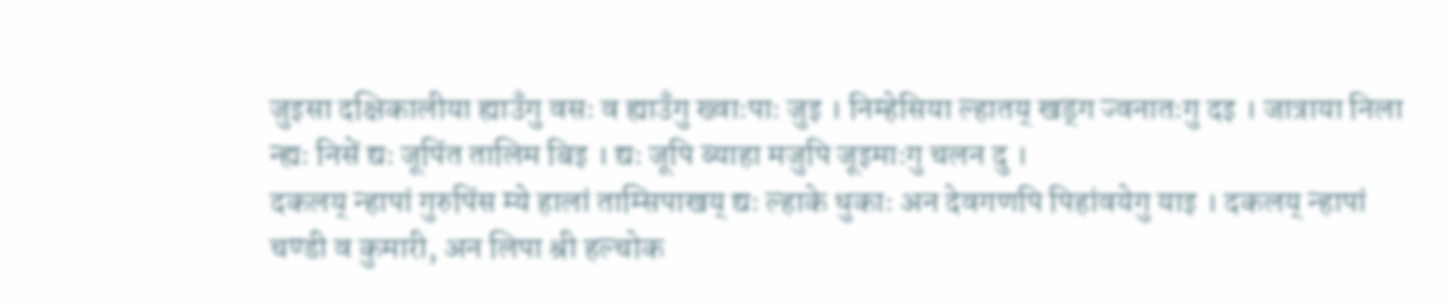जुइसा दक्षिकालीया ह्याउँगु वसः व ह्याउँगु ख्वाःपाः जुइ । निम्हेसिया ल्हातय् खड्ग ज्वनातःगु दइ । जात्राया निला न्ह्यः निसें द्यः जूपिंत तालिम बिइ । द्यः जूपि ब्याहा मजुपि जूइमाःगु चलन दु ।
दकलय् न्हापां गुरुपिंस म्ये हालां ताम्सिपाखय् द्यः ल्हाके धुकाः अन देवगणपि पिहांवयेगु याइ । दकलय् न्हापां चण्डी व कुमारी, अन लिपा श्री हल्चोक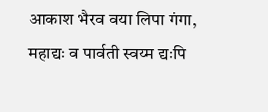आकाश भैरव वया लिपा गंगा, महाद्यः व पार्वती स्वय्म द्यःपि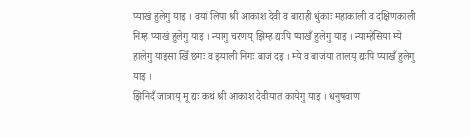प्याखं हुलेगु याइ । वयां लिपा श्री आकाश देवी व बाराही धुंकाः महाकाली व दक्षिणकाली निम्ह प्याखं हुलेगु याइ । न्यागु चरणय् झिम्ह द्यःपि प्याखँ हुलेगु याइ । न्याम्हेसिया म्ये हालेगु याइसा खिँ छगः व झ्याली निगः बाजं दइ । म्ये व बाजंया तालय् द्यःपि प्याखँ हुलेगु याइ ।
झिनिदँ जात्राय् मू द्यः कथं श्री आकाश देवीयात कायेगु याइ । धनुषवाण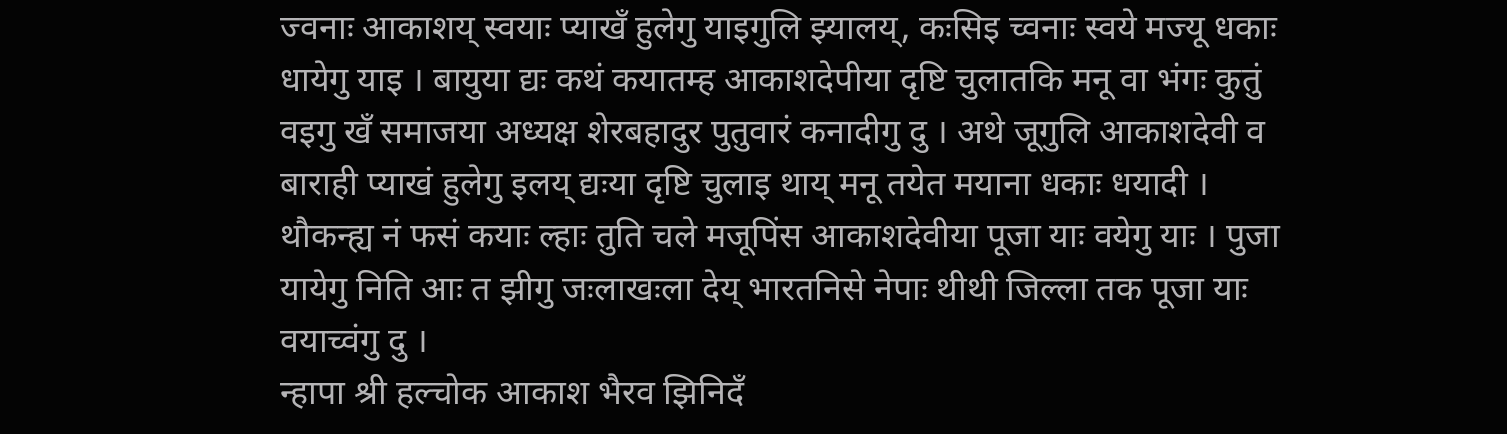ज्वनाः आकाशय् स्वयाः प्याखँ हुलेगु याइगुलि झ्यालय्, कःसिइ च्वनाः स्वये मज्यू धकाः धायेगु याइ । बायुया द्यः कथं कयातम्ह आकाशदेपीया दृष्टि चुलातकि मनू वा भंगः कुतुं वइगु खँ समाजया अध्यक्ष शेरबहादुर पुतुवारं कनादीगु दु । अथे जूगुलि आकाशदेवी व बाराही प्याखं हुलेगु इलय् द्यःया दृष्टि चुलाइ थाय् मनू तयेत मयाना धकाः धयादी । थौकन्ह्य नं फसं कयाः ल्हाः तुति चले मजूपिंस आकाशदेवीया पूजा याः वयेगु याः । पुजा यायेगु निति आः त झीगु जःलाखःला देय् भारतनिसे नेपाः थीथी जिल्ला तक पूजा याः वयाच्वंगु दु ।
न्हापा श्री हल्चोक आकाश भैरव झिनिदँ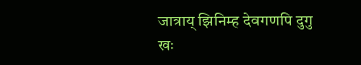जात्राय् झिनिम्ह देवगणपि दुगु खः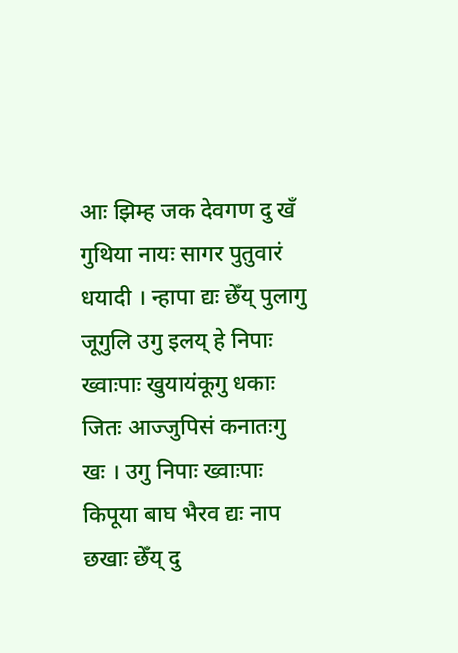आः झिम्ह जक देवगण दु खँ गुथिया नायः सागर पुतुवारं धयादी । न्हापा द्यः छेँय् पुलागु जूगुलि उगु इलय् हे निपाः ख्वाःपाः खुयायंकूगु धकाः जितः आज्जुपिसं कनातःगु खः । उगु निपाः ख्वाःपाः किपूया बाघ भैरव द्यः नाप छखाः छेँय् दु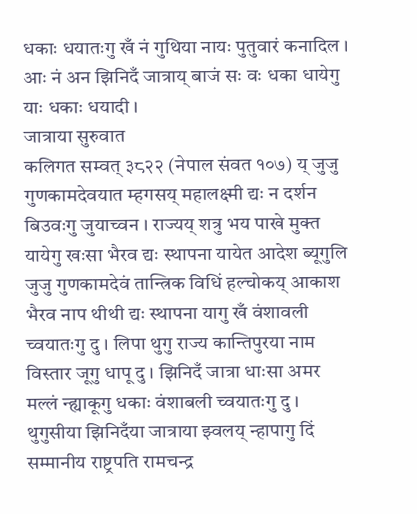धकाः धयातःगु खँ नं गुथिया नायः पुतुवारं कनादिल । आः नं अन झिनिदँ जात्राय् बाजं सः वः धका धायेगु याः धकाः धयादी ।
जात्राया सुरुवात
कलिगत सम्वत् ३८२२ (नेपाल संवत १०७) य् जुजु गुणकामदेवयात म्हगसय् महालक्ष्मी द्यः न दर्शन बिउवःगु जुयाच्वन । राज्यय् शत्रु भय पाखे मुक्त यायेगु खःसा भैरव द्यः स्थापना यायेत आदेश ब्यूगुलि जुजु गुणकामदेवं तान्त्रिक विधिं हल्चोकय् आकाश भैरव नाप थीथी द्यः स्थापना यागु खँ वंशावली च्वयातःगु दु । लिपा थुगु राज्य कान्तिपुरया नाम विस्तार जूगु धापू दु । झिनिदँ जात्रा धाःसा अमर मल्लं न्ह्याकूगु धकाः वंशाबली च्वयातःगु दु ।
थुगुसीया झिनिदँया जात्राया झ्वलय् न्हापागु दिं सम्मानीय राष्ट्रपति रामचन्द्र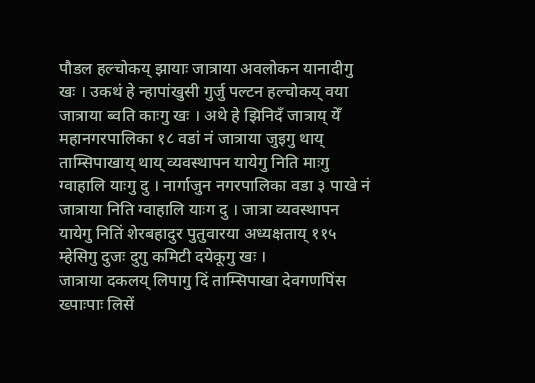पौडल हल्चोकय् झायाः जात्राया अवलोकन यानादीगु खः । उकथं हे न्हापांखुसी गुर्जु पल्टन हल्चोकय् वया जात्राया ब्वति काःगु खः । अथे हे झिनिदँ जात्राय् येँ महानगरपालिका १८ वडां नं जात्राया जुइगु थाय् ताम्सिपाखाय् थाय् व्यवस्थापन यायेगु निति माःगु ग्वाहालि याःगु दु । नार्गाजुन नगरपालिका वडा ३ पाखे नं जात्राया निति ग्वाहालि याःग दु । जात्रा व्यवस्थापन यायेगु नितिं शेरबहादुर पुतुवारया अध्यक्षताय् ११५ म्हेसिगु दुजः दुगु कमिटी दयेकूगु खः ।
जात्राया दकलय् लिपागु दिं ताम्सिपाखा देवगणपिंस ख्पाःपाः लिसें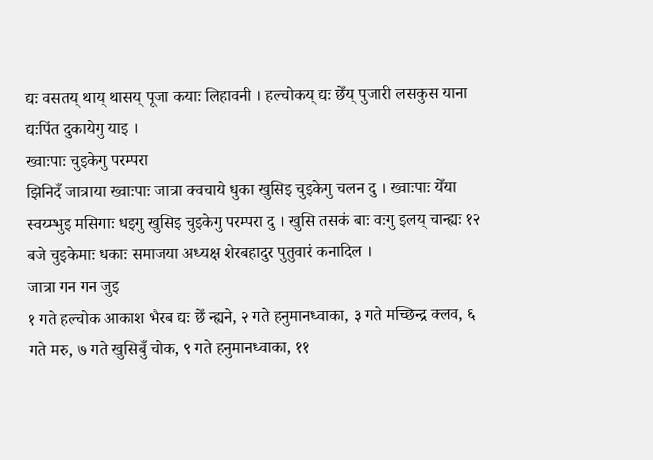द्यः वसतय् थाय् थासय् पूजा कयाः लिहावनी । हल्चोकय् द्यः छेँय् पुजारी लसकुस याना द्यःपिंत दुकायेगु याइ ।
ख्वाःपाः चुइकेगु परम्परा
झिनिदँ जात्राया ख्वाःपाः जात्रा क्वचाये धुका खुसिइ चुइकेगु चलन दु । ख्वाःपाः येँया स्वय्म्भुइ मसिगाः धइगु खुसिइ चुइकेगु परम्परा दु । खुसि तसकं बाः वःगु इलय् चान्ह्यः १२ बजे चुइकेमाः धकाः समाजया अध्यक्ष शेरबहादुर पुतुवारं कनादिल ।
जात्रा गन गन जुइ
१ गते हल्चोक आकाश भैरब द्यः छेँ न्ह्यने, २ गते हनुमानध्वाका, ३ गते मच्छिन्द्र क्लव, ६ गते मरु, ७ गते खुसिबुँ चोक, ९ गते हनुमानध्वाका, ११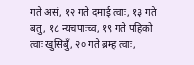गते असं, १२ गते दमाई त्वाः, १३ गते बतु, १८ न्यचपाःच्व, १९ गते पहिको त्वाः खुसिबुँ, २० गते ब्रम्ह त्वाः,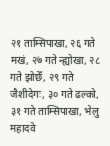२१ ताम्सिपाखा, २६ गते मखं, २७ गते न्ह्योखा, २८ गते झोछेँ, २९ गते जैशीदेगः, ३० गते ढल्को, ३१ गते ताम्सिपाखा, भेलु महादवे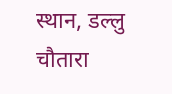स्थान, डल्लु चौतारा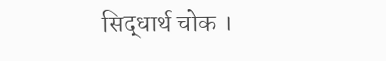सिद्धार्थ चोक ।